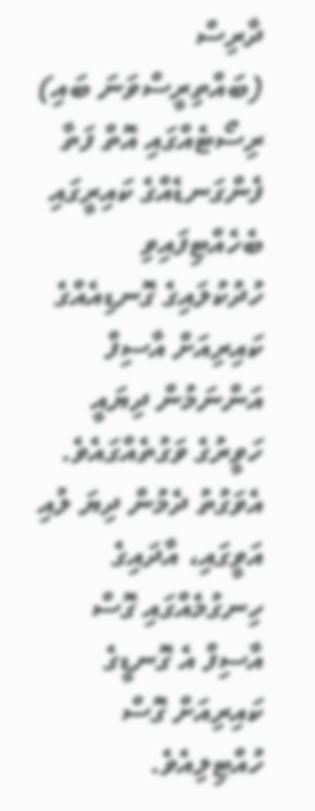ދާރިސް (ބައްތިރީސްވަނަ ބައި)
ރިސޯޓެއްގައި އޮތް ފަތާ ފެންގަނޑެއްގެ ކައިރީގައި ބެހެއްޓިފައިވި ހުދުކުލައިގެ ގޮނޑިއެއްގެ ކައިރިއަށް އާސިފް އަންނަމުން ދިޔައީ ހަވީރުގެ ވަގުތެއްގައެވެ. އެވަގުތު ދެމުން ދިޔަ ލުއި އަވީގައި، އާދައިގެ ހިނގުމެއްގައި ގޮސް އާސިފް އެ ގޮނޑީގެ ކައިރިއަށް ގޮސް ހުއްޓިލިއެވެ.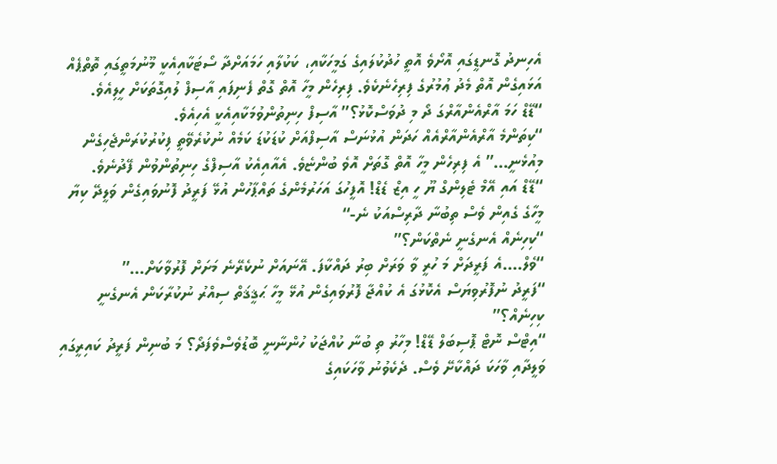އެހިނދު ގޮނޑީގައި އޮށޯވެ އޮތީ ހުދުކުލައިގެ ގަމީހަކާއި، ކަކުލާއި ހަމައަށްދާ ސޯޓަކާއިއެކީ މޫނުމަތީގައި ތޮތްޕެއް އަޅައިގެން އޮތް މެދު ޢުމުރުގެ ފިރިހެނެކެވެ. ފިރިހެން މީހާ އޮތް ގޮތް ފެނިފައި އާސިފް ލުއިގޮތަކަށް ހީލިއެވެ.
“ޑޭޑް ހަމަ އާރްއެންއާރްގަ ދޯ މި ދުވަސްކޮޅު؟” އާސިފް ހިނިތުންވުމަކާއިއެކީ އެހިއެވެ.
“ކިތަންމެ އާރްއެންއާރްއެއް ހަދަން އުޅުނަސް އާސިފްއަށް ކުޑަކުޑަ ކަމެއް ނުކުރެވޭތީ ފިކުރުކުރަންޖެހިގެން މިއުޅެނީ…” އެ ފިރިހެން މީހާ އޮތް ގޮތަށް އޮވެ ބުންޏެވެ. އެއާއިއެކު އާސިފްގެ ހިނިތުންވުން ފޭދުނެވެ.
“ޑޭޑް އައި އޭމް ޓެލިންގް ޔޫ ހީ އިޒް ޑެޑް! އޮފީހުގަ އަހަރުމެންގެ ތައްޕާހުން އުޅޭ ފަރީދު ފޮނުވައިގެން ވަލީދޭ ކިޔާ މީހާގެ ގެއިން ވެސް ތިބުނާ ދާރިސްއަކު ނެ-“
“ކިހިނެއް އެނގެނީ ނެތްކަން؟”
“ވެލް….އެ ފަރީދަށް މަ ހުރީ ވާ ވަރަށް ބިރު ދައްކާފަ. އޭނައަށް ނުކެރޭނެ މަށަށް ފޮރުވާކަށް…”
“ފަރީދު ނުފޮރުވިޔަސް އެކޮޅުގަ އެ ކުއްޖާ ފޮރުވައިގެން އުޅޭ މީހާ ޙަޤީޤަތް ސިއްރު ނުކުރާކަން އެނގެނީ ކިހިނެއް؟”
“އިޓްސް ނޮޓް ޕޮސިބަލް ޑޭޑް! މިހާރު ތި ބުނާ ކުއްޖަކު ހުންނާނީ ބޮޑުވެސްވެފަދޯ؟ މަ ބުނިން ފަރީދު ކައިރީގައި ވަލީދާއި ވާހަކަ ދައްކާށޭ ވެސް. ދެކެވުނު ވާހަކައިގެ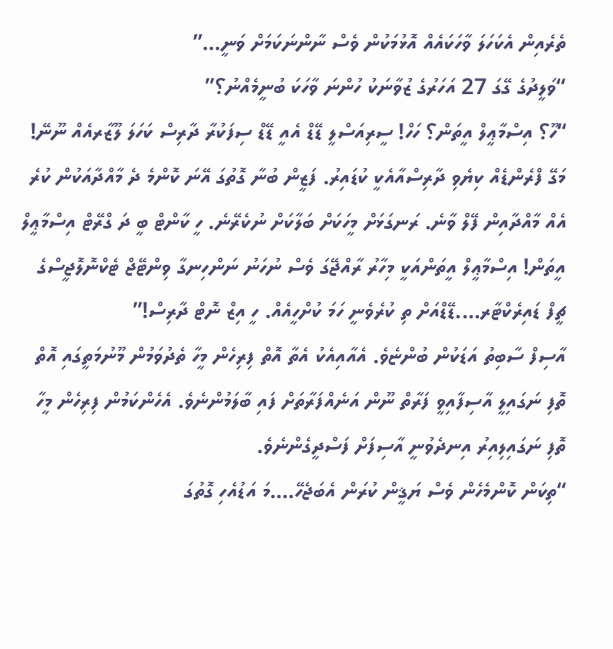ތެރެއިން އެކަހަލަ ވާހަކައެއް އޮޅުމަކުން ވެސް ނާންނަކަމަށް ވަނީ…”
“ވަލީދުގެ ގޭގަ 27 އަހަރުގެ ޒުވާނަކު ހުންނަ ވާހަކަ ބުނީމެއްނު؟”
“ހޫ؟ އިސްމާޢީލް އީތަން؟ ހަހް! ސީރިއަސްލީ ޑޭޑް އެއީ ޑޭޑް ސިފަކުރާ ދާރިސް ކަހަލަ ލޫޒާރއެއް ނޫނޭ! މަގޭ ފްރެންޑެއް ކިޔެވި ދާރިސްއާއެކީ ކުޑައިރު. ފަޒީން ބުނާ ގޮތުގަ އޭނަ ކޮންމެ ދެ މާއްދާއަކުން ކުރެ އެއް މާއްދާއިން ފޭލް ވާނެ. ރަނގަޅަށް މީހަކަށް ބަލާކަށް ނުކެރޭނެ. ހީ ކާންޓް ބީ ދަ ގްރޭޓް އިސްމާޢީލް އީތަން! އިސްމާޢީލް އީތަންއަކީ މިހާރު ރާއްޖޭގަ ވެސް ނުހަނު ނަންހިނގާ ވިންޓޭޖް ޓެކްނޮލޮޖީސްގެ ޗީފް ޑައިރެކްޓާރ….ޑޭޑްއަށް ތި ކުރެވެނީ ހަމަ ކުށްހީއެއް. ހީ އިޒް ނޮޓް ދާރިސް!”
އާސިފް ސާބިތު އަޑަކުން ބުންޏެވެ. އެއާއިއެކު އެތާ އޮތް ފިރިހެން މީހާ ތެދުވަމުން މޫނުމަތީގައި އޮތް ތޮފި ނަގައިލީ އާސިފާއިވީ ފަރާތް ނޫން އަނެއްފަރާތަށް ފައި ބާލަމުންނެވެ. އެހެންކަމުން ފިރިހެން މީހާ ތޮފި ނަގައިލިއިރު އިނދެވުނީ އާސިފަށް ފަސްދީގެންނެވެ.
“ތިކަން ކޮންމެހެން ވެސް ޔަޤީން ކުރަން އެބަޖެހޭ….މަ އަޑުއެހި ގޮތުގަ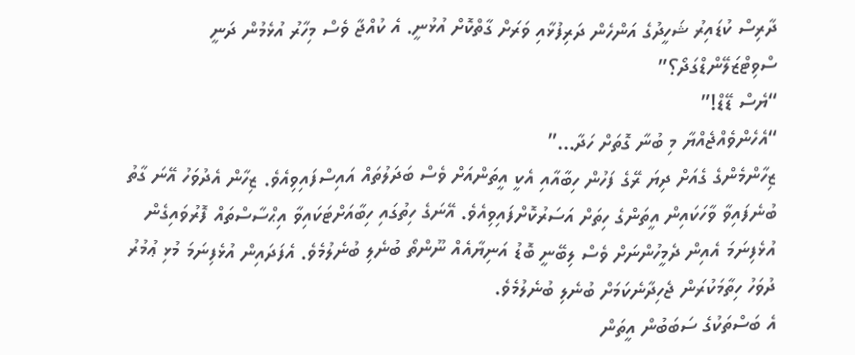ދާރިސް ކުޑައިރު ޝަހީދުގެ އަންހެން ދަރިފުޅާއި ވަރަށް ގާތްކޮށް އުޅުނީ. އެ ކުއްޖާ ވެސް މިހާރު އުޅެމުން ދަނީ ސްވިޓްޒަލޭންޑްގަދޯ؟”
“ޔެސް ޑޭޑް!”
“އެހެންވެއްޖެއްޔާ މި ބުނާ ގޮތަށް ހަދާ…”
ޒިހާންމެންގެ ގެއަށް ދިޔަ ރޭގެ ފަހުން ހިބާއާއި އެކީ އީތަންއަށް ވެސް ބަދަލުތައް އައިސްފައިވިއެވެ. ޒިހާން އެދުވަހު އޭނަ ގާތު ބުނެފައިވާ ވާހަކައިން އީތަންގެ ހިތަށް އަސަރުކޮށްފައިވިއެވެ. އޭނަގެ ހިތުގައި ހިބާއަށްޓަކައިވާ އިޙްސާސްތައް ފޮރުވައިގެން އުޅެފިނަމަ އެއިން ދެމީހުންނަށް ވެސް ލިބޭނީ ބޮޑު އަނިޔާއެއް ނޫންތޯ ބުނެލި ބުނެލުމެވެ. އެފަދައިން އުޅެފިނަމަ މުޅި ޢުމުރު ދުވަހު ހިތާމަކުރަން ޖެހިދާނެކަމަށް ބުނެލި ބުނެލުމެވެ.
އެ ބަސްތަކުގެ ސަބަބުން އީތަން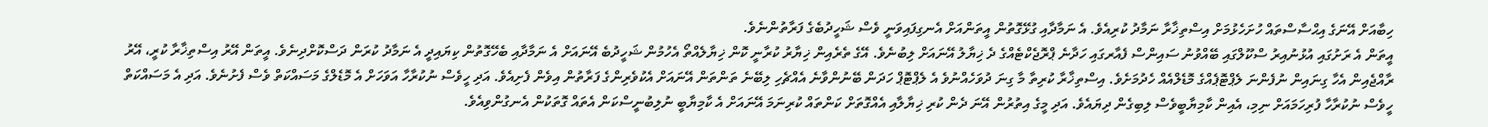ހިބާއަށް އޭނަގެ އިޙްސާސްތައް ހުށަހެޅުމަށް އިސްތިޚާރާ ނަމާދު ކުރިއެވެ. އެ ނަމާދާއި ގުޅޭގޮތުން އީތަންއަށް އެނގިފައިވަނީ ވެސް ޝަހީދުބެގެ ފަރާތުންނެވެ.
އީތަން އެ ރަށުގައި އުޅުނުއިރު ސްކޫލްގައި ބޭއްވުނު ސައިންސް ފެއާރގައި ހަދާނެ ޕްރޮޖެކްޓެއްގެ ދެ ޚިޔާލު އޭނައަށް ލިބުނެވެ. އޭގެ ތެރެއިން ޚިޔާރު ކުރާނީ ކޮން ޚިޔާލެއްތޯ އެހުމުން ޝަހީދުބެ އޭނައަށް އެ ނަމާދާއި ބެހޭގޮތުން ކިޔައިދީ އެ ނަމާދު ކުރަން ދަސްކޮށްދިނެވެ. އީތަން އޭރު އިސްތިޚާރާ ކުރީ، އޭރު ރާއްޖެއިން އެހާ ގިނައިން ނުފެންނަ ލެޕްޓޮޕެއްގެ މޮޑެލްއެއް ހެދުމަށެވެ. އިސްތިޚާރާ ކުރިތާ މާ ގިނަ ދުވަހެއްނުވެ އެ ލެޕްޓޮޕް ހަދަން ބޭނުންވާނެ އެއްޗެހި ލިބޭނެ ތަންތަން އޭނައަށް އެކުވެރިންގެ ފަރާތުން އިވެން ފެށިއެވެ. އަދި ހީވެސް ނުކުރާހާ އަވަހަށް އެ މޮޑެލްގެ މަސައްކަތް ވެސް ފެށުނެވެ. އަދި އެ މަސައްކަތް ހީވެސް ނުކުރާހާ ފުރިހަމައަށް ނިމި، އެއިން ކާމިޔާބީވެސް ލިބިގެން ދިޔައެވެ. އަދި މީގެ އިތުރުން އޭނަ ދެން ކުރި ޚިޔާލާއި އެއްގޮތަށް ކަންތައް ކުރިނަމަ އޭނައަށް އެ ކާމިޔާބީ ނުލިބުނީސްކަން އެތައް ގޮތަކުން އެނގުންވިއެވެ.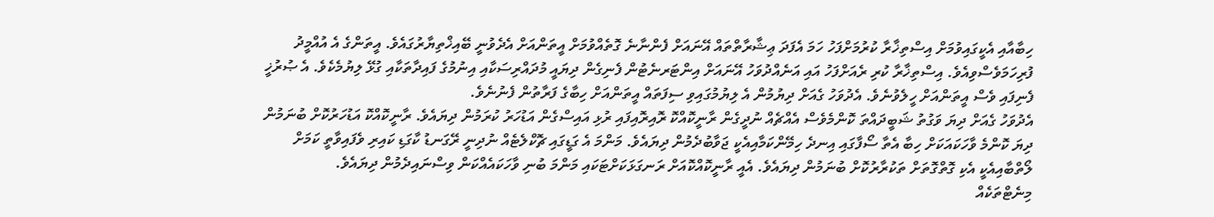ހިބާއާއި އެކީގައިވުމަށް އިސްތިޚާރާ ކުރުމަށްފަހު ހަމަ އެފަދަ ޢިޝާރާތްތައް އޭނައަށް ފެންނާނެ ގޮތެއްވުމަށް އީތަންއަށް އެދެވުނީ ބޭއިޚްތިޔާރުގައެވެ. އީތަންގެ އެ އުއްމީދު ފުރިހަމަވެސްވިއެވެ. އިސްތިޚާރާ ކުރި ރެއަށްފަހު އައި އަނެއްދުވަހު އޭނައަށް އިންޓަރނެޓުން ފެނިގެން ދިޔައީ މުދައްރިސަކާއި އިނުމުގެ ފައިދާތަކާއި ގުޅޭ ލިޔުމެކެވެ. އެ ޞުރުޚީ ފެނިފައި ވެސް އީތަންއަށް ހީލެވުނެވެ. އެދުވަހު ގެއަށް ދިޔުމުން އެ ލިޔުމުގައިވި ސިފަތައް އީތަންއަށް ހިބާގެ ފަރާތުން ފެނުނެވެ.
އެދުވަހު ގެއަށް ދިޔަ ވަގުތު ޝަބީދައްތަ ކޮންމެވެސް އެއްޗެއް ނުދީގެން ރާނީކޮއްކޮ ރޮއިރޮއިފައި ރުޅި އައިސްގެން އަޑުހަރު ކުރަމުން ދިޔައެވެ. ރާނީކޮއްކޮ އަޑުހަރުކޮށް ބުނަމުން ދިޔަ ކޮންމެ ވާހަކައަކަށް ހިބާ އެތާ ސޯފާގައި އިނދެ ހިމޭންކަމާއިއެކީ ޖަވާބުދެމުން ދިޔައެވެ. މަންމަ އެ ގަޑީގައި ޗޮކްލެޓެއް ނުދިނީ ރޭގަނޑު ކާގަޑި ކައިރި ވެފައިވާތީ ކަމަށް ލޯތްބާއިއެކީ އެކި ގޮތްގޮތަށް ތަކުރާރުކޮށް ބުނަމުން ދިޔައެވެ. އެއީ ރާނީކޮއްކޮއަށް ރަނގަޅަކަށްޓަކައި މަންމަ ބުނި ވާހަކައެއްކަން ވިސްނައިދެމުން ދިޔައެވެ.
މިނެޓްތަކެއް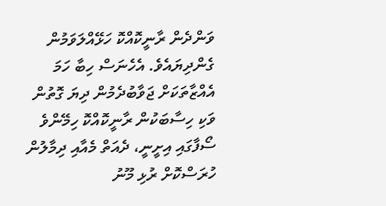ވަންދެން ރާނީކޮއްކޮ ހަޅޭއްލަވަމުން ގެންދިޔައެވެ. އެހެނަސް ހިބާ ހަމަ އެއްޒާތަކަށް ޖަވާބުދެމުން ދިޔަ ގޮތުން ވަކި ހިސާބަކުން ރާނީކޮއްކޮ ހިމޭންވެ ސޯފާގައި އިށީނީ، ދެއަތް މެއާއި ދިމާލުން ހުރަސްކޮށް ރުޅި މޫނު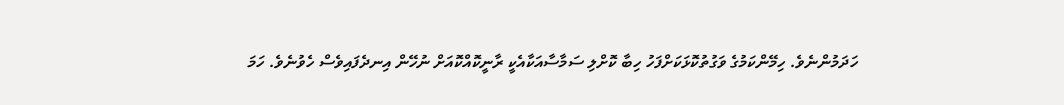ހަދަމުންނެވެ. ހިމޭންކަމުގެ ވަގުތުކޮޅަކަށްފަހު ހިބާ ކޮށްލި ސަމާސާއަކާއެކީ ރާނީކޮއްކޮއަށް ނުހޭން އިނދެފައިވެސް ހެވުނެވެ. ހަމަ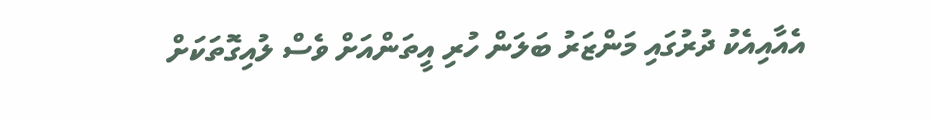އެއާއިއެކު ދުރުގައި މަންޒަރު ބަލަން ހުރި އީތަންއަށް ވެސް ލުއިގޮތަކަށް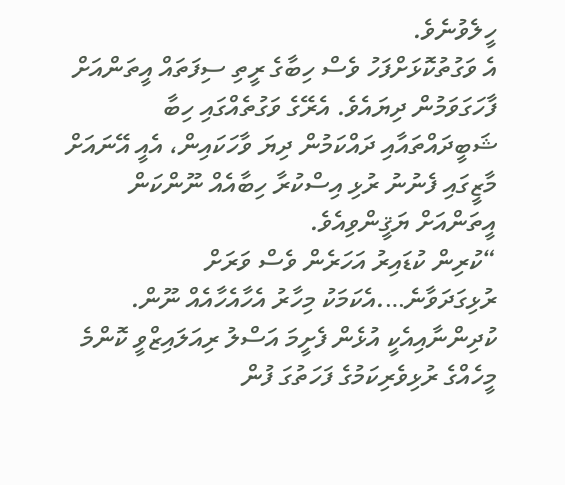ހީލެވުނެވެ.
އެ ވަގުތުކޮޅަށްފަހު ވެސް ހިބާގެ ރީތި ސިފަތައް އީތަންއަށް ފާހަގަވަމުން ދިޔައެވެ. އެރޭގެ ވަގުތެއްގައި ހިބާ ޝަބީދައްތައާއި ދައްކަމުން ދިޔަ ވާހަކައިން، އެއީ އޭނައަށް މާޒީގައި ފެނުނު ރުޅި އިސްކުރާ ހިބާއެއް ނޫންކަން އީތަންއަށް ޔަޤީންވިއެވެ.
“ކުރިން ކުޑައިރު އަހަރެން ވެސް ވަރަށް ރުޅިގަދަވާނެ….އެކަމަކު މިހާރު އެހާއެހާއެއް ނޫން. ކުދިންނާއިއެކީ އުޅެން ފެށީމަ އަސްލު ރިއަލައިޒްވީ ކޮންމެ މީހެއްގެ ރުޅިވެރިކަމުގެ ފަހަތުގަ ފުން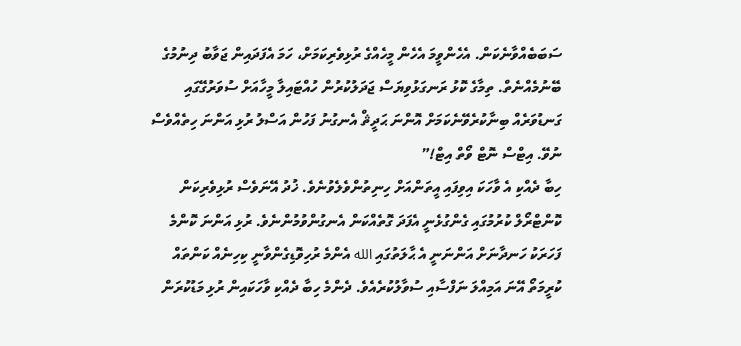ސަބަބެއްވާނެކަން. އެހެންވީމަ އެހެން މީހެއްގެ ރުޅިވެރިކަމަށް، ހަމަ އެފަދައިން ޖަވާބު ދިނުމުގެ ބޭނުމެއްނެތް. ތިމާގެ ކޮޅު ރަނގަޅުވިޔަސް ޖަދަލުކުރުން ހުއްޓައިލާ މީހާއަށް ސުވަރުގޭގައި ގަނޑުވަރެއް ބިނާކުރެވޭނެކަމަށް އޮންނަ ޙަދީޘް އެނގުނު ފަހުން އަސްލު ރުޅި އަންނަ ހިތެއްވެސް ނުވޭ. އިޓްސް ނޮޓް ވޯތް އިޓް!”
ހިބާ ދެއްކި އެ ވާހަކަ އިވިފައި އީތަންއަށް ހިނިތުންވެލެވުނެވެ. ޚުދު އޭނަވެސް ރުޅިވެރިކަން ކޮންޓްރޯލް ކުރުމުގައި ގެންގުޅެނީ އެފަދަ ގޮތެއްކަން އެނގުންވުމުންނެވެ. ރުޅި އަންނަ ކޮންމެ ފަހަރަކު ހަނދާނަށް އަންނަނީ އެ ޙާލަތުގައި الله އެންމެ ރުހިވޮޑިގެންވާނީ ކިހިނެއް ކަންތައް ކުރީމަތޯ އޭނަ އަމިއްލަ ނަފްސާއި ސުވާލުކުރެއެވެ. ދެންމެ ހިބާ ދެއްކި ވާހަކައިން ރުޅި މަޑުކުރަން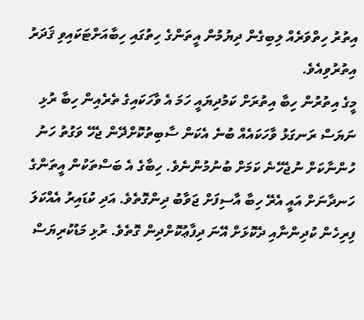އިތުރު ހިތްވަރެއް ލިބިގެން ދިޔުމުން އީތަންގެ ހިތުގައި ހިބާއަށްޓަކައިވި ޤަދަރު އިތުރުވިއެވެ.
މީގެ އިތުރުން ހިބާ އިތުރަށް ކަމުދިޔައީ ހަމަ އެ ވާހަކައިގެ ތެރެއިން ހިބާ ރުޅި ނަޔަސް ރަނގަޅު ވާހަކައެއް ބުނެ އެކަން ސާބިތުކޮށްދޭން ޖެހޭ ވަގުތު ހަނު ހުންނާކަށް ނުޖެހޭނެ ކަމަށް ބުނުމުންނެވެ. ހިބާގެ އެ ބަސްތަކުން އީތަންގެ ހަނދާނަށް އައީ އެރޭ ހިބާ އާސިފަށް ޖަވާބު ދިންގޮތެވެ. އަދި ކުޑައިރު އެއްކަލަ ފިރިހެން ކުދިންނާއި ދެކޮޅަށް އޭނަ ދިފާޢުކޮށްދިން ގޮތެވެ. ރުޅި މަޑުކުރިޔަސް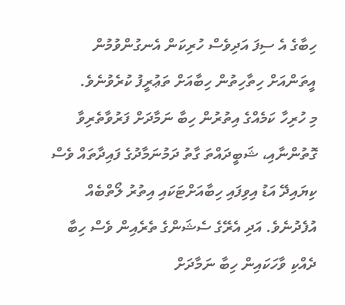ހިބާގެ އެ ސިފަ އަދިވެސް ހުރިކަން އެނގުންވުމުން އީތަންއަށް ހިތާހިތުން ހިބާއަށް ތަޢުރީފު ކުރެވުނެވެ.
މި ހުރިހާ ކަމެއްގެ އިތުރުން ހިބާ ނަމާދަށް ފަރުވާތެރިވާ ގޮތުންނާއި، ޝަބީދައްތަ ގާތު ދަމުނަމާދުގެ ފައިދާތައް ވެސް ކިޔައިދޭ އަޑު އިވިފައި ހިބާއަށްޓަކައި އިތުރު ލޯތްބެއް އުފެދުނެވެ. އަދި އެރޭގެ ސެޝަންގެ ތެރެއިން ވެސް ހިބާ ދެއްކި ވާހަކައިން ހިބާ ނަމާދަށް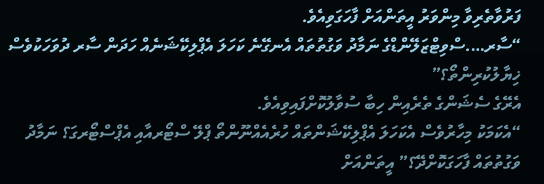ފަރުވާތެރިވާ މިންވަރު އީތަންއަށް ފާހަގަވިއެވެ.
“ސާރ….ސްވިޓްޒަލޭންޑްގެ ނަމާދު ވަގުތުތައް އެނގޭނެ ކަހަލަ އެޕްލިކޭޝަނެއް ހަދަން ސާރ ދުވަހަކުވެސް ޚިޔާލުކުރިންތޯ؟”
އެރޭގެ ސެޝަންގެ ތެރެއިން ހިބާ ސުވާލުކޮށްފައިވިއެވެ.
“އެކަމަކު މިހާރުވެސް އެކަހަލަ އެޕްލިކޭޝަންތައް ހުރެއެއްނޫންތޯ ޕްލޭ ސްޓޯރއާއި އެޕްސްޓޯރގަ؟ ނަމާދު ވަގުތުތައް ފާހަގަކޮށްދޭ؟” އީތަންއަށް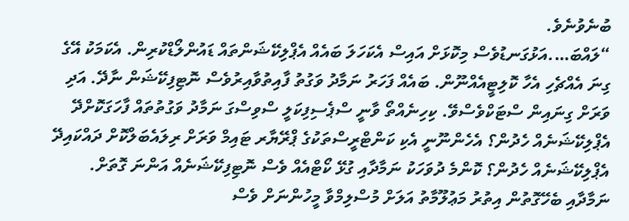ބުނެވުނެވެ.
“ލައްބަ….އަޅުގަނޑުވެސް މިކޮޅަށް އައިސް އެކަހަލަ ބައެއް އެޕްލިކޭޝަންތައް ޑައުންލޯޑްކުރިން. އެކަމަކު އޭގެ ގިނަ އެއްޗެހި އެހާ ކޮލިޓީއެއްނޫން. ބައެއް ފަހަރު ނަމާދު ވަގުތު ފާއިތުވާއިރުވެސް ނޮޓިފިކޭޝަން ނާދޭ. އަދި ވަރަށް ގިނައިން ސްޓަކްވެސްވޭ. ކިހިނެއްތޯ ވާނީ ސްޕެސިފިކަލީ ސްވިސްގަ ނަމާދު ވަގުތުތައް ފާހަގަކޮށްދޭ އެޕްލިކޭޝަނެއް ހެދުން؟ އެހެންނޫނީ އެކި ކަންޓްރީސްތަކުގެ ޕްރޭޔާރ ޓައިމް ވަރަށް ރިލައެބަލްކޮށް ދައްކައިދޭ އެޕްލިކޭޝަނެއް ހެދުން؟ ކޮންމެ ދުވަހަކު ނަމާދާއި ގުޅޭ ކޯޓްއެއް ވެސް ނޮޓިފިކޭޝަނެއް އަންނަ ގޮތަށް. ނަމާދާއި ބެހޭގޮތުން އިތުރު މަޢުލޫމާތު އަލަށް މުސްލިމްވާ މީހުންނަށް ވެސް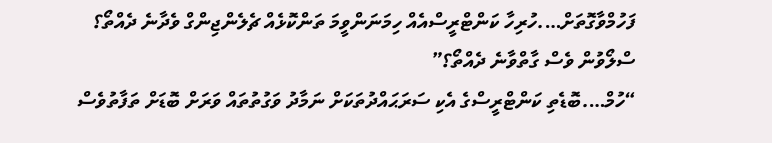ފަހުމްވާގޮތަށް….ހުރިހާ ކަންޓްރީސްއެއް ހިމަނަންވީމަ ތަންކޮޅެއް ޗެލެންޖިންގް ވެދާނެ ދެއްތޯ؟ ސްލޯވުން ވެސް ގާތްވާނެ ދެއްތޯ؟”
“ހުމް….ބޮޑެތި ކަންޓްރީސްގެ އެކި ސަރަޙައްދުތަކަށް ނަމާދު ވަގުތުތައް ވަރަށް ބޮޑަށް ތަފާތުވެސް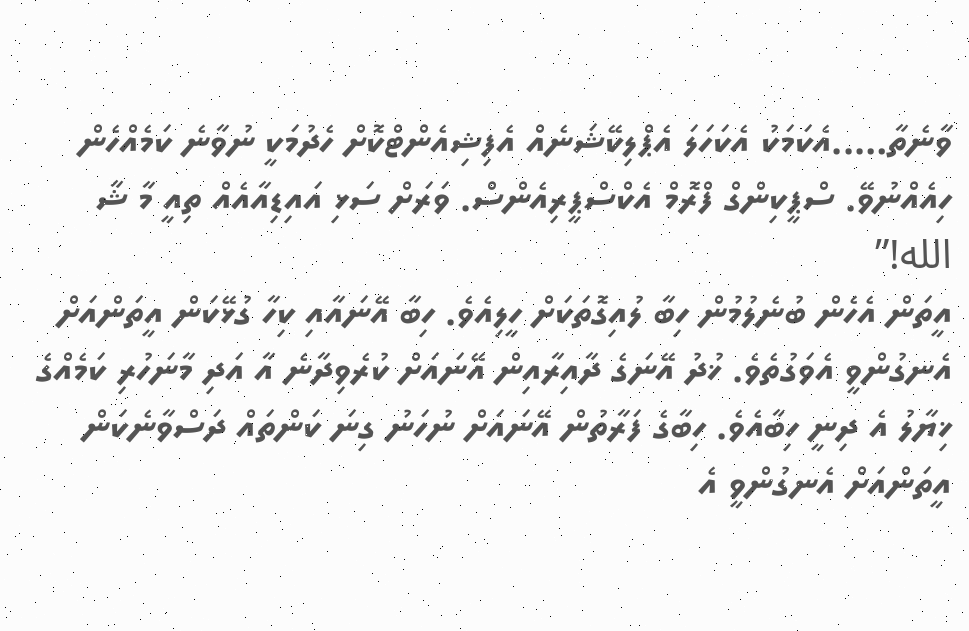ވާނެތާ…..އެކަމަކު އެކަހަލަ އެޕްލިކޭޝަނެއް އެފިޝިއެންޓްކޮށް ހެދުމަކީ ނުވާނެ ކަމެއްހެން ހިއެއްނުވޭ. ސްޕީކިންގް ފްރޮމް އެކްސްޕީރިއެންސް. ވަރަށް ސަޅި އައިޑިއާއެއް ތިއީ މާ ޝާ الله!”
އީތަން އެހެން ބުނެލުމުން ހިބާ ލުއިގޮތަކަށް ހީލިއެވެ. ހިބާ އޭނައާއި ކިހާ ގުޅޭކަން އީތަންއަށް އެނގުންވީ އެވަގުތެވެ. ޚުދު އޭނަގެ ދާއިރާއިން އޭނައަށް ކުރެވިދާނެ އާ އަދި މާނަހުރި ކަމެއްގެ ޚިޔާލު އެ ދިނީ ހިބާއެވެ. ހިބާގެ ފަރާތުން އޭނައަށް ނުހަނު ގިނަ ކަންތައް ދަސްވާނެކަން އީތަންއަށް އެނގުންވީ އެ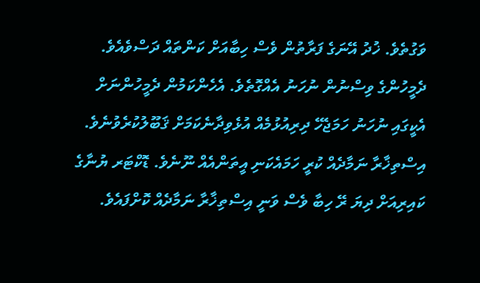ވަގުތެވެ. ޚުދު އޭނަގެ ފަރާތުން ވެސް ހިބާއަށް ކަންތައް ދަސްވެއެވެ. ދެމީހުންގެ ވިސްނުން ނުހަނު އެއްގޮތެވެ. އެހެންކަމުން ދެމީހުންނަށް އެކީގައި ނުހަނު ހަމަޖެހޭ ދިރިއުޅުމެއް އުޅެވިދާނެކަމަށް ޤަބޫލުކުރެވުނެވެ.
އިސްތިޚާރާ ނަމާދެއް ކުރީ ހަމައެކަނި އީތަންއެއް ނޫނެވެ. ޑޮކްޓަރ ޔުނާގެ ކައިރިއަށް ދިޔަ ރޭ ހިބާ ވެސް ވަނީ އިސްތިޚާރާ ނަމާދެއް ކޮށްފައެވެ.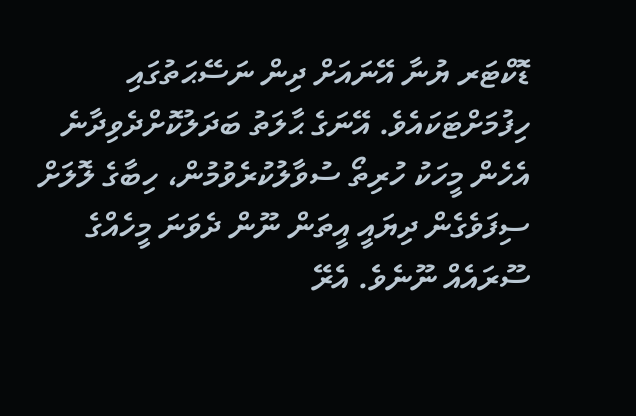ޑޮކްޓަރ ޔުނާ އޭނައަށް ދިން ނަސޭޙަތުގައި ހިފުމަށްޓަކައެވެ. އޭނަގެ ޙާލަތު ބަދަލުކޮށްދެވިދާނެ އެހެން މީހަކު ހުރިތޯ ސުވާލުކުރެވުމުން، ހިބާގެ ލޮލަށް ސިފަވެގެން ދިޔައީ އީތަން ނޫން ދެވަނަ މީހެއްގެ ސޫރައެއް ނޫނެވެ. އެރޭ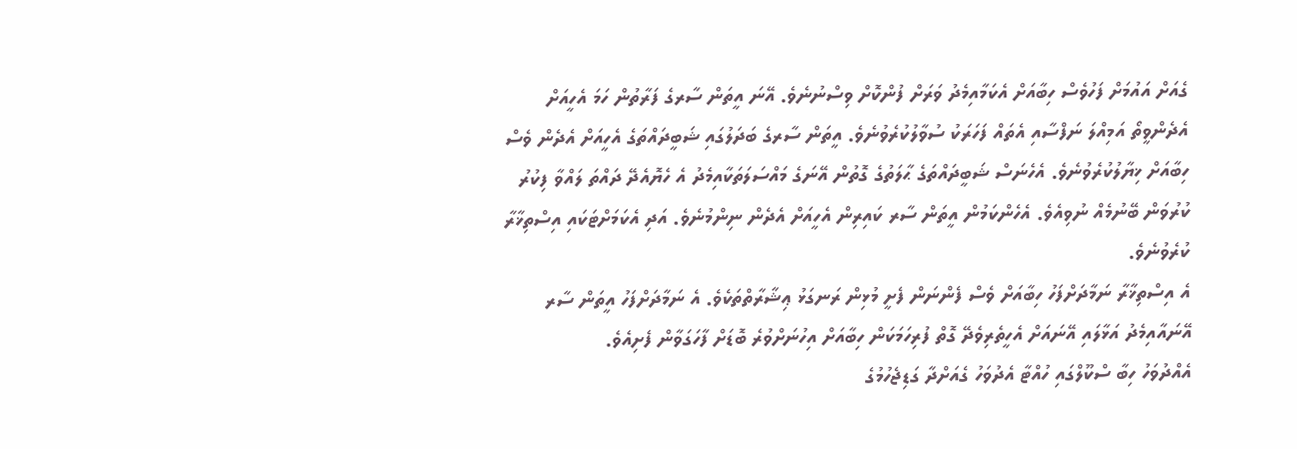ގެއަށް އައުމަށް ފަހުވެސް ހިބާއަށް އެކަމާއިމެދު ވަރަށް ފުންކޮށް ވިސްނުނެވެ. އޭނަ އީތަން ސާރގެ ފަރާތުން ހަމަ އެހީއަށް އެދެންވީތޯ އަމިއްލަ ނަފްސާއި އެތައް ފަހަރަކު ސުވާލުކުރެވުނެވެ. އީތަން ސާރގެ ބަދަލުގައި ޝަބީދައްތަގެ އެހީއަށް އެދެން ވެސް ހިބާއަށް ޚިޔާލުކުރެވުނެވެ. އެހެނަސް ޝަބީދައްތަގެ ޙާލަތުގެ ގޮތުން އޭނަގެ މައްސަލަތަކާއިމެދު އެ ހެޔޮއެދޭ ދައްތަ ލައްވާ ފިކުރު ކުރުވަން ބޭނުމެއް ނުވިއެވެ. އެހެންކަމުން އީތަން ސާރ ކައިރިން އެހީއަށް އެދެން ނިންމުނެވެ. އަދި އެކަމަށްޓަކައި އިސްތިޚާރާ ކުރެވުނެވެ.
އެ އިސްތިޚާރާ ނަމާދަށްފަހު ހިބާއަށް ވެސް ފެންނަން ފެށީ މުޅިން ރަނގަޅު ޢިޝާރާތްތަކެވެ. އެ ނަމާދަށްފަހު އީތަން ސާރ އޭނައާއިމެދު އަޅާލައި އޭނައަށް އެހީތެރިވެދޭ ގޮތް ފުރިހަމަކަން ހިބާއަށް އިހުނަށްވުރެ ބޮޑަށް ފާހަގަވާން ފެށިއެވެ.
އެއްދުވަހު ހިބާ ސްކޫލްގައި ހުއްޓާ އެދުވަހު ގެއަށްދާ ގަޑިޖެހުމުގެ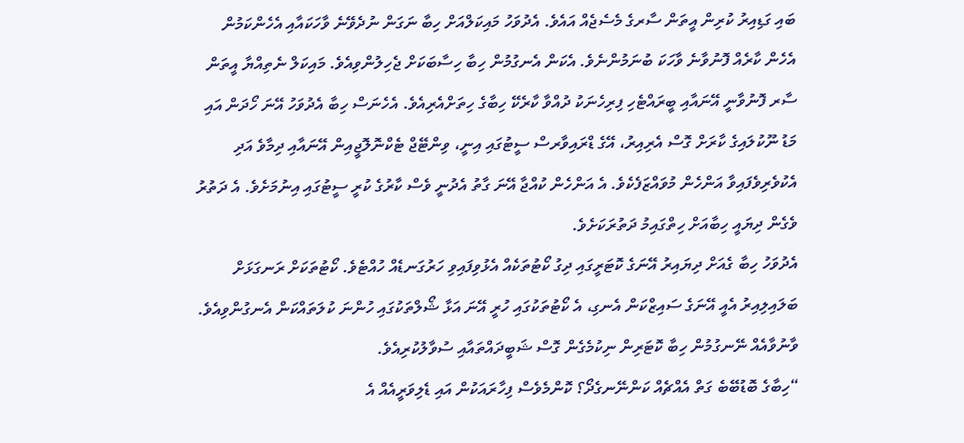ބައި ގަޑިއިރު ކުރިން އީތަން ސާރގެ މެސެޖެއް އައެވެ. އެދުވަހު މައިކަލްއަށް ހިބާ ނަގަން ނުދެވޭނެ ވާހަކައާއި އެހެންކަމުން އެހެން ކާރެއް ފޮނުވާނެ ވާހަކަ ބުނަމުންނެވެ. އެކަން އެނގުމުން ހިބާ ހިސާބަކަށް ޖެހިލުންވިއެވެ. މައިކަލް ނެތިއްޔާ އީތަން ސާރ ފޮނުވާނީ އޭނައާއި ބީރައްޓެހި ފިރިހެނަކު ދުއްވާ ކާރެކޭ ހިބާގެ ހިތަށްއެރިއެވެ. އެހެނަސް ހިބާ އެދުވަހު އޭނަ ހޯދަން އައި މަޑު ނޫކުލައިގެ ކާރަށް ގޮސް އެރިއިރު، އޭގެ ޑްރައިވާރސް ސީޓުގައި އިނީ، ވިންޓޭޖް ޓެކްނޮލޮޖީއިން އޭނައާއި ދިމާވެ އަދި އެކުވެރިވެފައިވާ އަންހެން މުވައްޒަފެކެވެ. އެ އަންހެން ކުއްޖާ އޭނަ ގާތު އެދުނީ ވެސް ކާރުގެ ކުރީ ސީޓުގައި އިނުމަށެވެ. އެ ދަތުރު ވެގެން ދިޔައީ ހިބާއަށް ހިތްގައިމު ދަތުރަކަށެވެ.
އެދުވަހު ހިބާ ގެއަށް ދިޔައިރު އޭނަގެ ކޮޓަރީގައި ދިގު ކޯޓުތަކެއް އެޅުވިފައިވި ހަރުގަނޑެއް ހުއްޓެވެ. ކޯޓުތަކަށް ރަނގަޅަށް ބަލައިލިއިރު އެއީ އޭނަގެ ސައިޒްކަން އެނގި، އެ ކޯޓުތަކުގައި ހުރީ އޭނަ އަޅާ ޝޯލްތަކުގައި ހުންނަ ކުލަތައްކަން އެނގުންވިއެވެ. ވާނުވާއެއް ނޭނގުމުން ހިބާ ކޮޓަރިން ނިކުމެގެން ގޮސް ޝަބީދައްތައާއި ސުވާލުކުރިއެވެ.
“ހިބާގެ ބޮޑުބޭބެ ގަތް އެއްޗެއް ކަންނޭނގެދޯ؟ ކޮންމެވެސް ފިހާރައަކުން އައި ޑެލިވަރީއެއް އެ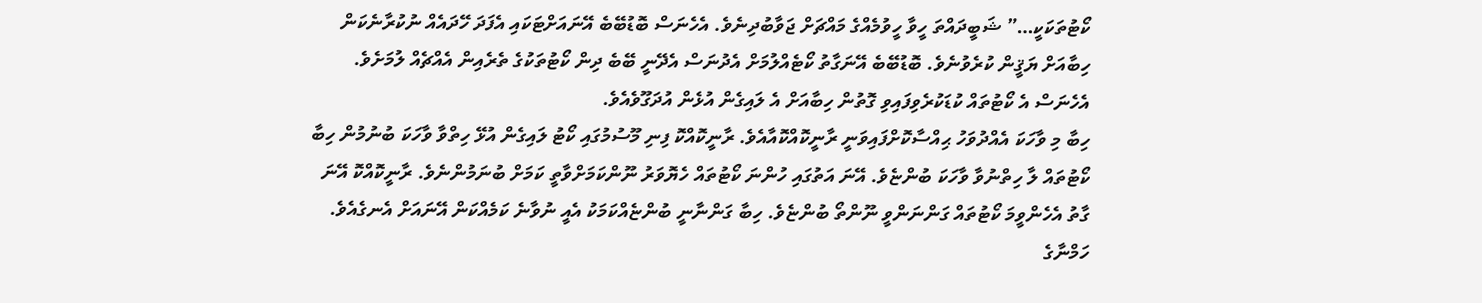ކޯޓުތަކަކީ…” ޝަބީދައްތަ ހީވާ ހީވުމެއްގެ މައްޗަށް ޖަވާބުދިނެވެ. އެހެނަސް ބޮޑުބޭބެ އޭނައަށްޓަކައި އެފަދަ ހޭދައެއް ނުކުރާނެކަން ހިބާއަށް ޔަޤީން ކުރެވުނެވެ. ބޮޑުބޭބެ އޭނަގާތު ކޯޓެއްލުމަށް އެދުނަސް އެދޭނީ ބޭބެ ދިން ކޯޓުތަކުގެ ތެރެއިން އެއްޗެއް ލުމަށެވެ. އެހެނަސް އެ ކޯޓުތައް ކުޑަކުރެވިފައިވި ގޮތުން ހިބާއަށް އެ ލައިގެން އުޅެން އުދަގޫވެއެވެ.
ހިބާ މި ވާހަކަ އެއްދުވަހު ޙިއްސާކޮށްފައިވަނީ ރާނީކޮއްކޮއާއެވެ. ރާނީކޮއްކޮ ފިނި މޫސުމުގައި ކޯޓު ލައިގެން އުޅޭ ހިތްވާ ވާހަކަ ބުނުމުން ހިބާ ކޯޓުތައް ލާ ހިތްނުވާ ވާހަކަ ބުންޏެވެ. އޭނަ އަތުގައި ހުންނަ ކޯޓުތައް ހެޔޮވަރު ނޫންކަމަށްވާތީ ކަމަށް ބުނަމުންނެވެ. ރާނީކޮއްކޮ އޭނަ ގާތު އެހެންވީމަ ކޯޓުތައް ގަންނަންވީ ނޫންތޯ ބުންޏެވެ. ހިބާ ގަންނާނީ ބުންޏެއްކަމަކު އެއީ ނުވާނެ ކަމެއްކަން އޭނައަށް އެނގެއެވެ. ހަމްނާގެ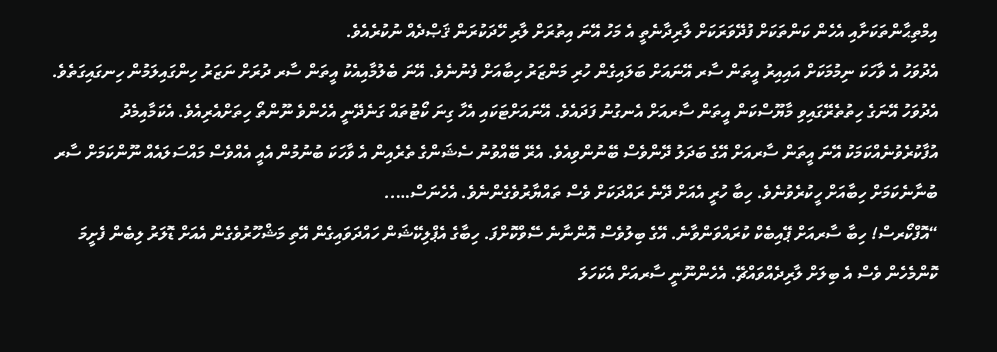އިމްތިޙާންތަކަށާއި އެހެން ކަންތަކަށް ފުދޭވަރަކަށް ލާރިދާނެތީ އެ މަހު އޭނަ އިތުރަށް ލާރި ހޭދަކުރަން ޤަޞްދެއް ނުކުރެއެވެ.
އެދުވަހު އެ ވާހަކަ ނިމުމަކަށް އައިއިރު އީތަން ސާރ އޭނައަށް ބަލައިގެން ހުރި މަންޒަރު ހިބާއަށް ފެނުނެވެ. އޭނަ ބެލުމާއިއެކު އީތަން ސާރ ދުރަށް ނަޒަރު ހިންގައިލަމުން ހިނގައިގަތެވެ. އެދުވަހު އޭނަގެ ހިތުތެރޭގައިވި މާޔޫސްކަން އީތަން ސާރއަށް އެނގުނު ފަދައެވެ. އޭނައަށްޓަކައި އެހާ ގިނަ ކޯޓުތައް ގަނެދޭނީ އެހެންވެ ނޫންތޯ ހިތަށްއެރިއެވެ. އެކަމާއިމެދު އުފާކުރެވުނެއްކަމަކު އޭނަ އީތަން ސާރއަށް އޭގެ ބަދަލު ދޭންވެސް ބޭނުންވިއެވެ. އެރޭ ބޭއްވުނު ސެޝަންގެ ތެރެއިން އެ ވާހަކަ ބުނުމުން އެއީ އެއްވެސް މައްސަލައެއް ނޫންކަމަށް ސާރ ބުނާނެކަމަށް ހިބާއަށް ހީކުރެވުނެވެ. ހިބާ ހުރީ އެއަށް ދޭނެ ރައްދަކަށް ވެސް ތައްޔާރުވެގެންނެވެ. އެހެނަސް…..
“އޮފްކޯރސް! ހިބާ ސާރއަށް ޕޭއިބެކް ކުރައްވަންވާނެ. އޭގެ ބިލުވެސް އޮންނާނެ ސޭވްކޮށްފަ. ހިބާގެ އެޕްލިކޭޝަން ހައްދަވައިގެން އޭތި މަޝްހޫރުވެގެން އެއަށް ޑޮލަރު ލިބެން ފެށީމަ ކޮންމެހެން ވެސް އެ ބިލަށް ލާރިދެއްވައްޗޭ. އެހެންނޫނީ ސާރއަށް އެކަހަލަ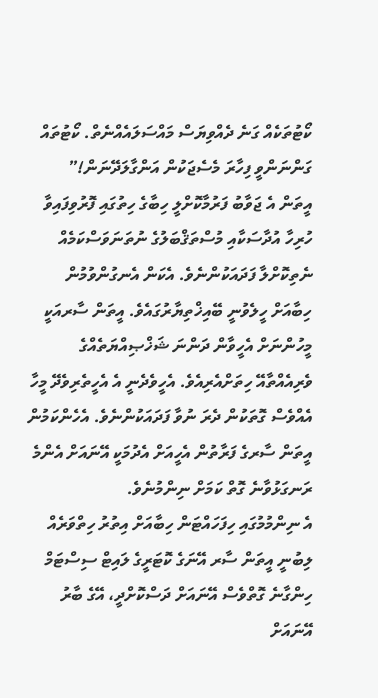ކޯޓުތަކެއް ގަނެ ދެއްވިޔަސް މައްސަލައެއްނެތް. ކޯޓުތައް ގަންނަންވީ ފިހާރަ މެސެޖަކުން އަންގާލަދޭނަން!”
އީތަން އެ ޖަވާބު ފަރުމާކޮށްލީ ހިބާގެ ހިތުގައި ފޮރުވިފައިވާ ހުރިހާ އުދާސަކާއި މުސްތަޤްބަލުގެ ނުތަނަވަސްކަމެއް ނެތިކޮށްލާ ފަދައަކުންނެވެ. އެކަން އެނގުންވުމުން ހިބާއަށް ހީލެވުނީ ބޭއިޚްތިޔާރުގައެވެ. އީތަން ސާރއަކީ މީހުންނަށް އެހީވާން ދަންނަ ޝަޚްޞިއްޔަތެއްގެ ވެރިއެއްތާއޭ ހިތަށްއެރިއެވެ. އެހީވެދެނީ އެ އެހީތެރިވެދޭ މީހާ އެއްވެސް ގޮތަކުން ދެރަ ނުވާ ފަދައަކުންނެވެ. އެހެންކަމުން އީތަން ސާރގެ ފަރާތުން އެހީއަށް އެދުމަކީ އޭނައަށް އެންމެ ރަނގަޅުވާނެ ގޮތް ކަމަށް ނިންމުނެވެ.
އެ ނިންމުމުގައި ހިފަހައްޓަން ހިބާއަށް އިތުރު ހިތްވަރެއް ލިބުނީ އީތަން ސާރ އޭނަގެ ކޮޓަރީގެ ލައިޓް ސިސްޓަމް ހިންގާނެ ގޮތްވެސް އޭނައަށް ދަސްކޮށްދީ، އޭގެ ބާރު އޭނައަށް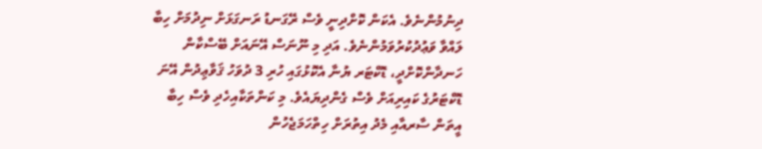ދިނުމުންނެވެ. އެކަން ކޮށްދިނީ ވެސް ރޭގަނޑު ރަނގަޅަށް ނިދުމަށް ހިބާ ލައްވާ ވަޢުދުކުރުވަމުންނެވެ. އަދި މި ނޫނަސް އޭނައަށް ބޭސްކާން ހަނދާންކޮށްދީ، ޑޮކްޓަރ ޔުނާ އެކޮޅުގައި ހުރި 3 ދުވަހު ޤަވާޢިދުން އޭނަ ޑޮކްޓަރުގެ ކައިރިއަށް ވެސް ގެންދިޔައެވެ. މި ކަންތަކާއިހެދި ވެސް ހިބާ އީތަން ސާރއާއި މެދު އިތުރަށް ހިތްހަމަޖެހުން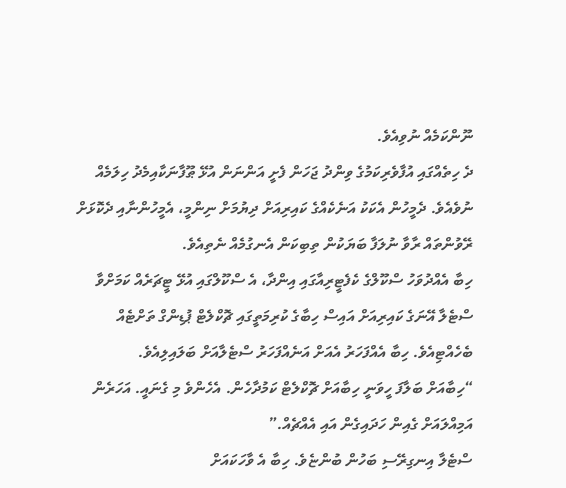ނޫންކަމެއް ނުވިއެވެ.
ދެ ހިތެއްގައި އުފާވެރިކަމުގެ ވިންދު ޖަހަން ފެށީ އަންނަން އުޅޭ ޠޫފާނަކާއިމެދު ހިލަމެއް ނުވެއެވެ. ދެމީހުން އެކަކު އަނެކެއްގެ ކައިރިއަށް ދިޔުމަށް ނިންމީ، އެމީހުންނާއި ދެކޮޅަށް ރޭވުންތައް ރާވާ ނުލަފާ ބަޔަކުން ތިބިކަން އެނގުމެއް ނެތިއެވެ.
ހިބާ އެއްދުވަހު ސްކޫލްގެ ކެފެޓީރިއާގައި އިންދާ، އެ ސްކޫލްގައި އުޅޭ ޓީޗަރެއް ކަމަށްވާ ސްޓެލާ އޭނަގެ ކައިރިއަށް އައިސް ހިބާގެ ކުރިމަތީގައި ޗޮކްލެޓް ޕުޑިންގް ތަށްޓެއް ބެހެއްޓިއެވެ. ހިބާ އެއްފަހަރު އެއަށް އަނެއްފަހަރު ސްޓެލާއަށް ބަލައިލިއެވެ.
“ހިބާއަށް ބަލާފަ ހީވަނީ ހިބާއަށް ޗޮކްލެޓް ކަމުދާހެން. އެހެންވެ މި ގެނައީ. އަހަރެން އަމިއްލައަށް ގެއިން ހަދައިގެން އައި އެއްޗެއް.”
ސްޓެލާ އިނގިރޭސި ބަހުން ބުންޏެވެ. ހިބާ އެ ވާހަކައަށް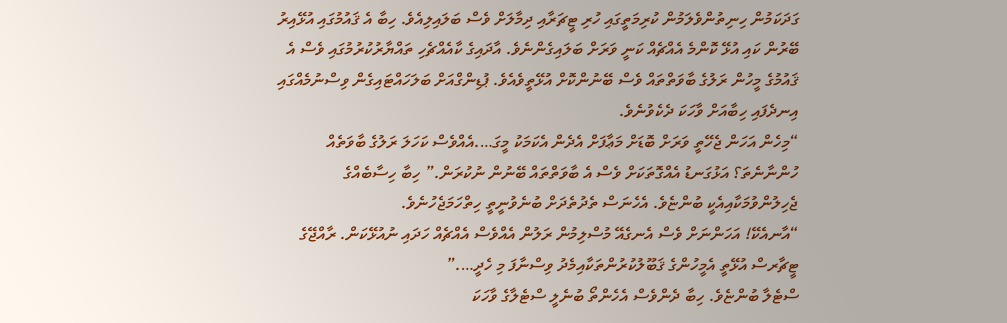ގަދަކަމުން ހިނިތުންވެލަމުން ކުރިމަތީގައި ހުރި ޓީޗަރާއި ދިމާލަށް ވެސް ބަލައިލިއެވެ. ހިބާ އެ ޤައުމުގައި އުޅޭއިރު ބޭރުން ކައި އުޅޭ ކޮންމެ އެއްޗެއް ކަނީ ވަރަށް ބަލައިގެންނެވެ. އާދައިގެ ކާއެއްޗެހި ތައްޔާރުކުރުމުގައި ވެސް އެ ޤައުމުގެ މީހުން ރަލުގެ ބާވަތްތައް ވެސް ބޭނުންކޮށް އުޅޭތީވެއެވެ. ޕުޑިންގްއަށް ބަލަހައްޓައިގެން ވިސްނުމެއްގައި އިނދެފައި ހިބާއަށް ވާހަކަ ދެކެވުނެވެ.
“މިހެން އަހަން ޖެހޭތީ ވަރަށް ބޮޑަށް މަޢާފަށް އެދެން އެކަމަކު މީގަ….އެއްވެސް ކަހަލަ ރަލުގެ ބާވަތެއް ހުންނާނެތަ؟ އަޅުގަނޑު އެއްގޮތަކަށް ވެސް އެ ބާވަތްތައް ބޭނުން ނުކުރަން.” ހިބާ ހިސާބެއްގެ ޖެހިލުންވުމަކާއިއެކީ ބުންޏެވެ. އެހެނަސް ތެދުތެދަށް ބުނެވުނީތީ ހިތްހަމަޖެހުނެވެ.
“އާނއެކޭ! އަހަންނަށް ވެސް އެނގެއޭ މުސްލިމުން ރަލުން އެއްވެސް އެއްޗެއް ހަދައި ނުއުޅޭކަން. ރާއްޖޭގެ ޓީޗާރސް އުޅޭތީ އެމީހުންގެ ޤަބޫލުކުރުންތަކާއިމެދު ވިސްނާފަ މި ހެދީ….”
ސްޓެލާ ބުންޏެވެ. ހިބާ ދެންވެސް އެހެންތޯ ބުނެލީ ސްޓެލާގެ ވާހަކަ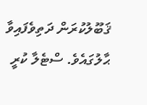ޤަބޫލުކުރަން ދަތިވެފައިވާ ޙާލުގައެވެ. ސްޓެލާ ކުރީ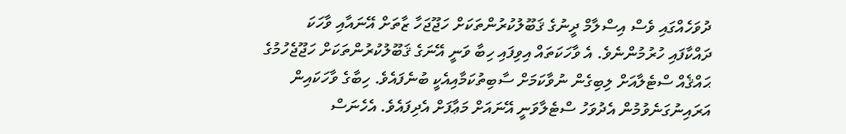ދުވަހެއްގައި ވެސް އިސްލާމް ދީނުގެ ޤަބޫލުކުރުންތަކަށް ހަޖޫޖަހާ ޒާތަށް އޭނައާއި ވާހަކަ ދައްކާފައި ހުރުމުންނެވެ. އެ ވާހަކަތައް އިވިފައި ހިބާ ވަނީ އޭނަގެ ޤަބޫލުކުރުންތަކަށް ހަޖޫޖެހުމުގެ ޙައްޤެއް ސްޓެލާއަށް ލިބިގެން ނުވާކަމަށް ސާބިތުކަމާއިއެކީ ބުނެފައެވެ. ހިބާގެ ވާހަކައިން އަރައިނުގަނެވުމުން އެދުވަހު ސްޓެލާވަނީ އޭނައަށް މަޢާފަށް އެދިފައެވެ. އެހެނަސް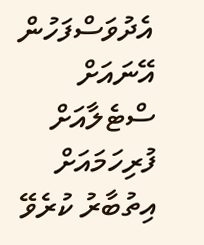އެދުވަސްފަހުން އޭނައަށް ސްޓެލާއަށް ފުރިހަމައަށް އިތުބާރު ކުރެވޭ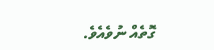ގޮތެއް ނުވެއެވެ.